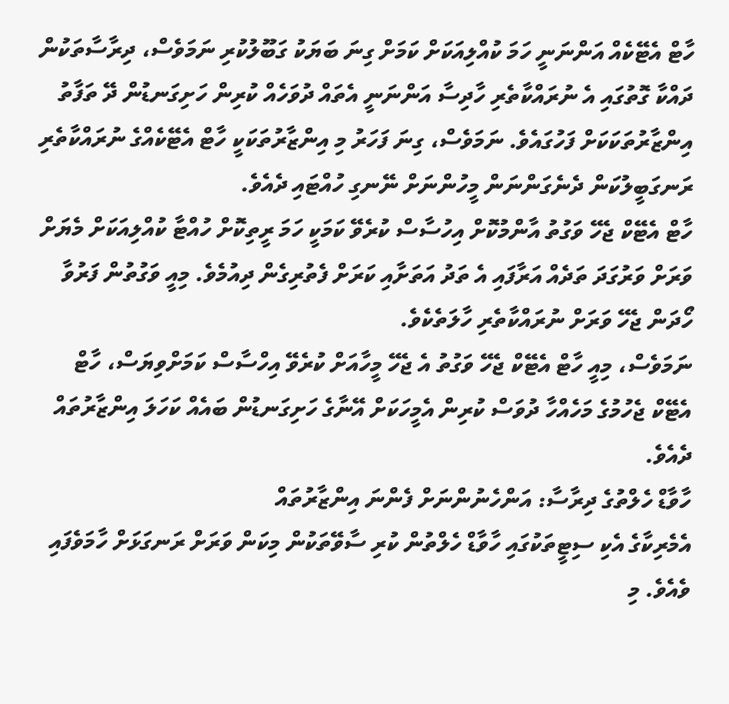ހާޓް އެޓޭކެއް އަންނަނީ ހަމަ ކުއްލިއަކަށް ކަމަށް ގިނަ ބަޔަކު ގަބޫލުކުރި ނަމަވެސް، ދިރާސާތަކުން ދައްކާ ގޮތުގައި އެ ނުރައްކާތެރި ހާދިސާ އަންނަނީ އެތައް ދުވަހެއް ކުރިން ހަށިގަނޑުން ދޭ ތަފާތު އިންޒާރުތަކަކަށް ފަހުގައެވެ. ނަމަވެސް، ގިނަ ފަހަރު މި އިންޒާރުތަކަކީ ހާޓް އެޓޭކެއްގެ ނުރައްކާތެރި ރަނގަބީލުކަން ދެނެގަންނަން މީހުންނަށް ނޭނގި ހުއްޓައި ދެއެވެ.
ހާޓް އެޓޭކް ޖެހޭ ވަގުތު އާންމުކޮށް އިހުސާސް ކުރެވޭ ކަމަކީ ހަމަ ރީތިކޮށް ހުއްޓާ ކުއްލިއަކަށް މެޔަށް ވަރަށް ވަރުގަދަ ތަދެއް އަރާފައި އެ ތަދު އަތަށާއި ކަރަށް ފެތުރިގެން ދިއުމެވެ. މިއީ ވަގުތުން ފަރުވާ ހޯދަން ޖެހޭ ވަރަށް ނުރައްކާތެރި ހާލަތެކެވެ.
ނަމަވެސް، މިއީ ހާޓް އެޓޭކް ޖެހޭ ވަގުތު އެ ޖެހޭ މީހާއަށް ކުރެވޭ އިހްސާސް ކަމަށްވިޔަސް، ހާޓް އެޓޭކް ޖެހުމުގެ މަހެއްހާ ދުވަސް ކުރިން އެމީހަކަށް އޭނާގެ ހަށިގަނޑުން ބައެއް ކަހަލަ އިންޒާރުތައް ދެއެވެ.
ހާވާޑް ހެލްތުގެ ދިރާސާ: އަންހެނުންނަށް ފެންނަ އިންޒާރުތައް
އެމެރިކާގެ އެކި ސިޓީތަކުގައި ހާވާޑް ހެލްތުން ކުރި ސާވޭތަކުން މިކަން ވަރަށް ރަނގަޅަށް ހާމަވެފައި ވެއެވެ. މި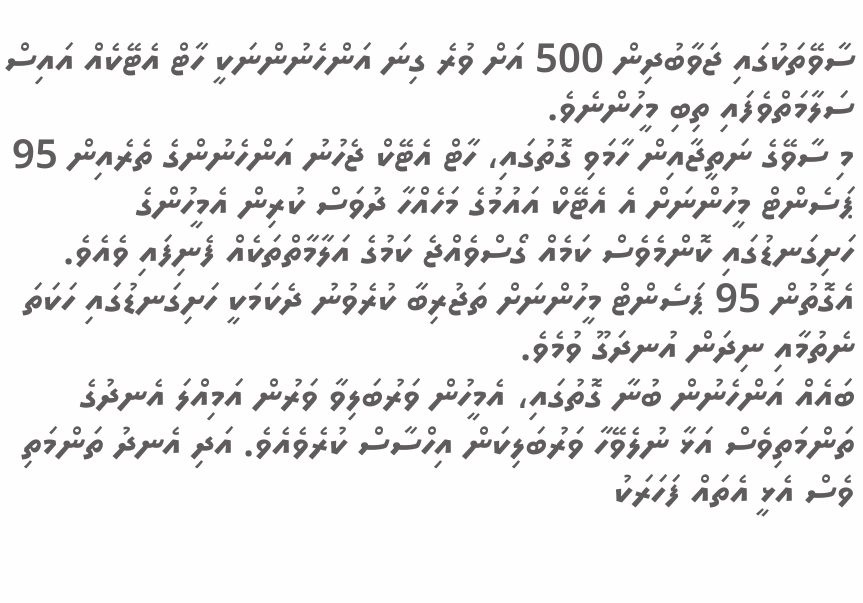ސާވޭތަކުގައި ޖަވާބުދިން 500 އަށް ވުރެ ގިނަ އަންހެނުންނަކީ ހާޓް އެޓޭކެއް އައިސް ސަލާމަތްވެފައި ތިބި މީހުންނެވެ.
މި ސާވޭގެ ނަތީޖާއިން ހާމަވި ގޮތުގައި، ހާޓް އެޓޭކް ޖެހުނު އަންހެނުންގެ ތެރެއިން 95 ޕަސެންޓް މީހުންނަށް އެ އެޓޭކް އައުމުގެ މަހެއްހާ ދުވަސް ކުރިން އެމީހުންގެ ހަށިގަނޑުގައި ކޮންމެވެސް ކަމެއް ގޯސްވެއްޖެ ކަމުގެ އަލާމާތްތަކެއް ފެނިފައި ވެއެވެ. އެގޮތުން 95 ޕަސެންޓް މީހުންނަށް ތަޖުރިބާ ކުރެވުނު ދެކަމަކީ ހަށިގަނޑުގައި ހަކަތަ ނެތުމާއި ނިދަން އުނދަގޫ ވުމެވެ.
ބައެއް އަންހެނުން ބުނާ ގޮތުގައި، އެމީހުން ވަރުބަލިވާ ވަރުން އަމިއްލަ އެނދުގެ ތަންމަތިވެސް އަޅާ ނުލެވޭހާ ވަރުބަލިކަން އިހްސާސް ކުރެވެއެވެ. އަދި އެނދު ތަންމަތި ވެސް އެޅީ އެތައް ފަހަރަކު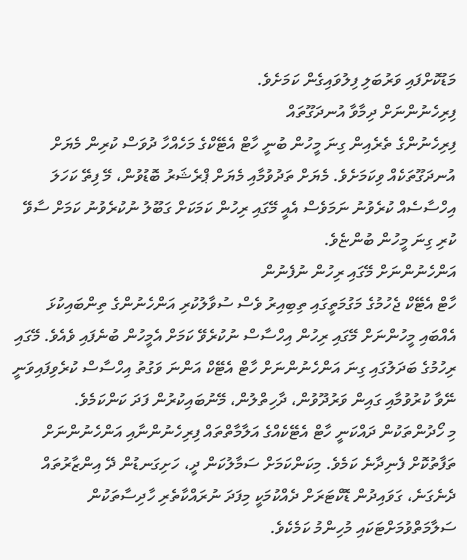މަޑުކޮށްފައި ވަރުބަލި ފިލުވައިގެން ކަމަށެވެ.
ފިރިހެނުންނަށް ދިމާވާ އުނދަގޫތައް
ފިރިހެނުންގެ ތެރެއިން ގިނަ މީހުން ބުނީ ހާޓް އެޓޭކްގެ މަހެއްހާ ދުވަސް ކުރިން މެޔަށް އުނދަގޫތަކެއް ވިކަމަށެވެ. މެޔަށް ތަދުވުމާއި މެޔަށް ޕްރެޝަރު ބޮޑުވުން، މޭ ފިތޭ ކަހަލަ އިހްސާސެއް ކުރެވުނު ނަމަވެސް އެއީ މޭގައި ރިހުން ކަމަކަށް ގަބޫލު ނުކުރެވުނު ކަމަށް ސާވޭ ކުރި ގިނަ މީހުން ބުންޏެވެ.
އަންހެނުންނަށް މޭގައި ރިހުން ނުފެނުން
ހާޓް އެޓޭކް ޖެހުމުގެ މަގުމަތީގައި ތިބިއިރު ވެސް ސުވާލުކުރި އަންހެނުންގެ ތިންބައިކުޅަ އެއްބައި މީހުންނަށް މޭގައި ރިހުން އިހްސާސް ނުކުރެވޭ ކަމަށް އެމީހުން ބުނެފައި ވެއެވެ. މޭގައި ރިހުމުގެ ބަދަލުގައި ގިނަ އަންހެނުންނަށް ހާޓް އެޓޭކް އަންނަ ވަގުތު އިހްސާސް ކުރެވިފައިވަނީ ނޭވާ ކުރުވުމާއި ގައިން ވަރުދޫވުން، ދާހިތްލުން، މޭނުބައިކުރުން ފަދަ ކަންކަމެވެ.
މި ހޯދުންތަކުން ދައްކަނީ ހާޓް އެޓޭކެއްގެ އަލާމާތްތައް ފިރިހެނުންނާއި އަންހެނުންނަށް ތަފާތުކޮށް ފެނިދާނެ ކަމެވެ. މިކަންކަމަށް ސަމާލުކަން ދީ، ހަށިގަނޑުން ދޭ އިންޒާރުތައް ދެނެގަނެ، ގަވައިދުން ޑޮކްޓަރަށް ދެއްކުމަކީ މިފަދަ ނުރައްކާތެރި ހާދިސާތަކުން ސަލާމަތްވުމަށްޓަކައި މުހިންމު ކަމެކެވެ.